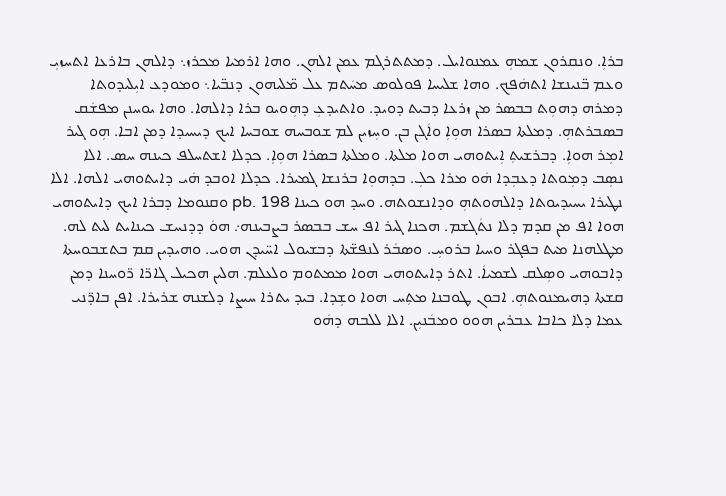ܒܪܐܼ. ܘܢܩܪܘܢ ܫܡܗܼ ܥܡܢܘܐܝܠ. ܕܡܬܬܪܓܡ ܥܡܢ ܐܠܗܢ. ܘܗܐ ܐܪܡܝܐ ܡܟܪܙ܆ ܕܐܠܗܢ ܒܐܪܥܐ ܐܬܚܙܝܼ ܘܥܡ ܒ̈ܢܝܢܫܐ ܐܬܗܿܦܟ. ܘܗܐ ܫܠܝܚܐ ܦܘܠܘܣ ܡܚܿܬܡ ܥܠ ܡ̈ܠܝܗܘܢ ܕܢܒ̈ܝܐ܆ ܘܡܘܕܥ ܐܝܼܠܝܕܘܬܐ ܕܡܪܗ ܕܗܘܼܬ ܒܒܣܪ ܡܢ ܙܪܥܐ ܕܒܝܬ ܕܘܝܕ. ܘܐܬܝܕܥܼ ܕܗܼܘܝܘ ܒܪܐ ܕܐܠܗܐ. ܘܗܐ ܝܘܚܢܢ ܡܦܫܿܩ ܒܣܒܪܬܗܼ. ܕܡܠܬܐ ܒܣܪܐ ܗܘܼܐܼ ܘܐܿܓܢ ܒܢ. ܘܚܼܙܝܢ ܠܡ ܫܘܒܚܗ ܫܘܒܚܐ ܐܝܟ ܕܝܚܝܕܐ ܕܡܢ ܐܒܐ. ܗܼܘ ܓܝܪ ܐܡܼܪ ܗܘܐܼ. ܕܒܪܫܝܬܼ ܐܼܝܬܘܗܝ ܗܘܐ ܡܠܬܐ. ܘܡܠܬܐ ܒܣܪܐ ܗܘܼܐܼ. ܟܕܠܐ ܐܫܬܚܠܦ ܟܝܢܗ ܚܣ. ܐܠܐ ܢܣܼܒ ܕܡܼܘܬܐ ܕܥܒܼܕܐ ܗܿܘ ܡܪܐ ܟܠܼ. ܒܕܗܘܼܐ ܒܪܢܫܐ ܓܡܝܪܐ. ܟܕܠܐ ܐܘܒܕ ܗܿܝ ܕܐܝܬܘܗܝ ܐܠܗܐ. ܐܠܐ ܢܛܝܪܐ ܝܚܝܕܝܘܬܐ ܕܐܠܗܘܬܗܼ ܘܕܐܢܫܘܬܗ. ܘܚܕ ܗܘ ܟܝܢܐ pb. 198 ܘܩܢܘܡܐ ܕܒܪܐ ܐܝܟ ܕܐܝܬܘܗܝ ܗܘܐ ܐܦ ܡܢ ܩܕܡ ܕܠܐ ܢܬܿܓܫܡ. ܗܟܢܐ ܓܝܪ ܐܦ ܚܫ ܒܒܣܪ ܒܨܒܝܢܗ܇ ܗܘܿ ܕܕܢܚܫ ܟܝܢܐܝܬ ܠܝܬ ܠܗ. ܡܛܠܗܢܐ ܡܝܬ ܒܦܓܪ ܘܚܝܐ ܒܪܘܚܼ. ܘܣܒܿܪ ܠܢܦܫ̈ܬܐ ܕܒܫܝܘܠ ܐܚ̈ܝܕܢ ܗܘܝ. ܘܗܝܕܝܢ ܩܡ ܒܬܫܒܘܚܬܐ ܕܐܒܘܗܝ ܘܣܼܠܩ ܠܫܡܝܐܿ. ܐܬܪ ܕܐܝܬܘܗܝ ܗܘܐ ܡܡܬܘܡ ܘܠܥܠܡ. ܗܠܝܢ ܗܟܝܠ ܓܐܪ̈ܐ ܪ̈ܘܚܢܐ ܕܡܢ ܩܫܬܐ ܕܗܝܡܢܘܬܗܼ. ܐܒܘܢ ܛܘܒܢܐ ܡܬܼܚ ܗܘܐ ܘܫܼܕܐ. ܒܝܕ ܝܬܪܐ ܚܝܨܐ ܕܠܫܢܗ ܫܪܝܪܐ. ܐܦܢ ܒܐܕ̈ܢܝ ܥܡܐ ܕܠܐ ܟܐܒܐ ܥܒܪܝܢ ܗܘܘ ܘܡܒܿܢܝܼܢ. ܐܠܐ ܠܠܒܗ ܕܗܿܘ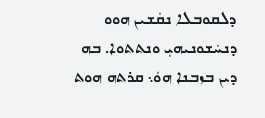ܕܠܩܘܒܠܐ ܢܩܿܫܝܢ ܗܘܘ ܕܢܚܿܫܘܢܝܗܝܼ ܘܢܬܬܘܐ. ܒܗ ܕܝܢ ܒܙܒܢܐ ܗܘܿ܆ ܩܪܬܗ ܗܘܬ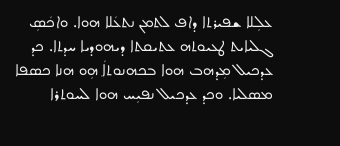ܥܠܼܠܐ ܫܦܝܪܬܐ ܕܐܦ ܠܬܡܢ ܢܬܥܿܠܐ ܗܘܐ. ܘܐܟܿܣܼ ܓܠܝܐܝܬ ܛܥܝܘܬܗ ܥܬܝܩܬܐ ܕܝܗܘܕܝܐ ܚܕܬܐ. ܟܕ ܥܕܟܝܠ ܡܼܕܗܒ ܗܘܐ ܒܟܗܢܘܬܐ݂ܿ ܗܼܘ ܗܢܐ ܟܣܦܐ ܡܣܠܝܐ. ܘܟܕ ܥܕܟܝܠ ܢܦܝܼܚ ܗܘܐ ܠܚܘܬܪܐ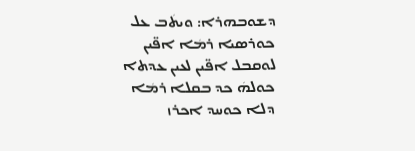ܕܫܘܒܗܪܐ: ܘܝܬܿܒ ܥܠ ܟܘܪܣܝܐ ܪܡܿܐ ܐܦ̈ܝܢ ܠܘܩܒܠ ܐܦ̈ܝܢ ܠܥܝܢ ܥܕܬܐ ܟܘܠܗܿ ܟܕ ܒܩܠܐ ܪܡܿܐ ܕܠܐ ܟܘܚܕ ܐܟܪܙ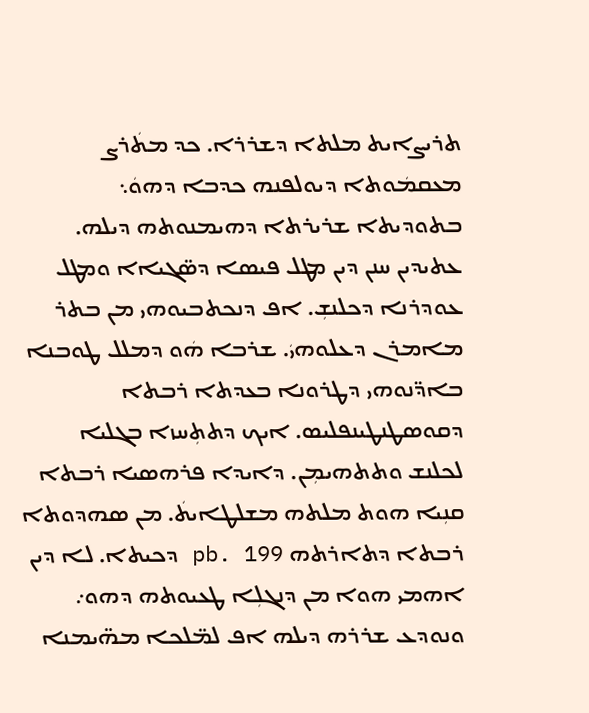ܬܪܝܨܐܝܬ ܡܠܬܐ ܕܫܪܪܐ. ܟܕ ܡܬܿܪܨ ܡܥܩܡܿܘܬܐ ܕܝܘܠܦܢܗ ܟܕܒܐ ܕܗܘܿ܆ ܒܬܘܕܝܬܐ ܫܪܝܪܬܐ ܕܗܝܡܢܘܬܗ ܕܝܠܗ. ܥܬܝܕܝܢ ܚܢܢ ܕܝܢ ܡܛܠ ܦܝܣܐ ܕܣ̈ܓܝܐܐ ܘܡܛܠ ܥܘܕܪܢܐ ܕܟܠܢܫܼ. ܐܦ ܕܢܟܬܒܝܘܗܝ ܡܢ ܒܬܪ ܡܐܡܪܢ ܕܥܠܘܗܝܿ. ܫܪܒܐ ܗܿܘ ܕܡܠܠ ܛܘܒܢܐ ܒܐܕ̈ܢܘܗܝ ܕܛܪܘܢܐ ܒܥܕܬܐ ܪܒܬܐ ܕܩܘܣܛܢܛܝܢܦܠܝܣ. ܐܝܟ ܕܬܬܼܚܙܐ ܒܓܠܝܐ ܠܟܠܢܫ ܘܬܬܗܝܡܼܢ. ܕܐܝܕܐ ܦܪܗܣܝܐ ܪܒܬܐ ܩܢܼܝܐ ܗܘܬ ܡܠܬܗ ܡܫܠܛܐܝܬܿ. ܡܢ ܣܗܕܘܬܐ ܪܒܬܐ ܕܬܐܪܬܗ pb. 199 ܕܟܝܬܐ. ܠܐ ܕܝܢ ܐܗܡܝ ܗܘܐ ܡܢ ܕܢܓܠܼܐ ܛܥܝܘܬܗ ܕܗܘ܇ ܘܢܘܕܥ ܫܪܪܗ ܕܝܠܗ ܐܦ ܠܡ̈ܠܟܐ ܡܗ̈ܝܡܢܐ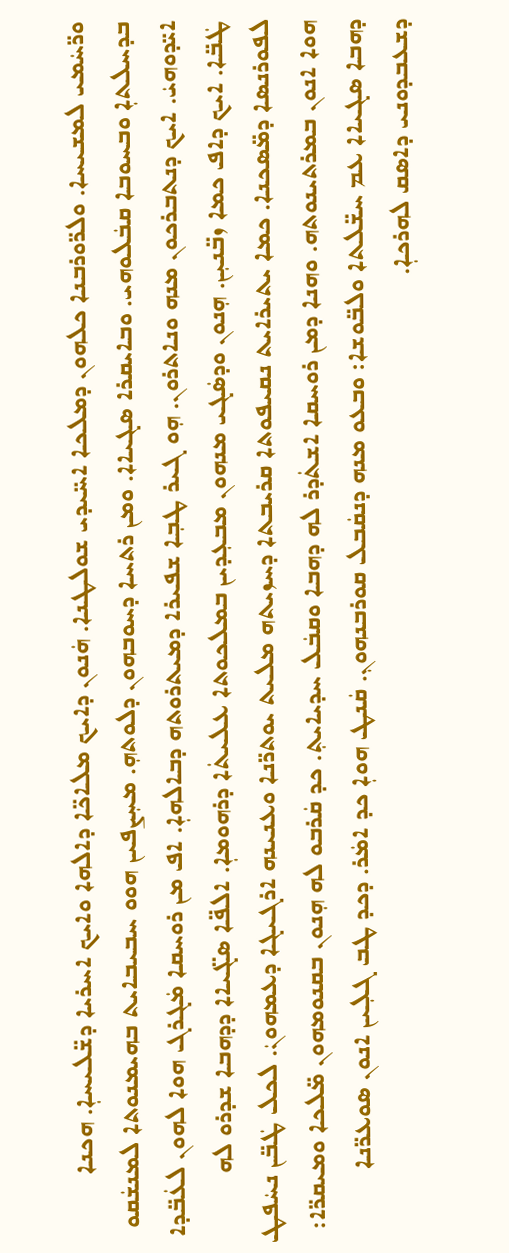ܘܪ̈ܚܿܡܝ ܠܡܫܝܚܐ. ܘܠܪ̈ܘܪܒܢܐ ܟܠܗܘܢ ܕܡܠܟܐ ܐܚ̈ܝܕܝ ܫܘܠܛܢܐ. ܗܿܢܘܢ ܕܐܝܟ ܡܠܐܟ̈ܐ ܕܐܠܗܐ ܘܐܝܟ ܐܚܪܝܐ ܕܫ̈ܠܝܚܐܼ. ܗܟܢܐ ܒܕܚܠܬܐܼ ܘܒܚܘܒܐ ܩܒܿܠܘܗܝ. ܘܒܐܝܩܪܐ ܣܓܝܐܐ. ܘܡܢ ܪܬܚܐ ܕܚܘܒܗܘܢ ܕܠܘܬܗܼ. ܡܚܼܨܦܝܢ ܗܘܘ ܚܒܝܒܐܝܬ ܒܗܝܡܢܘܬܐ ܠܡܢܫܿܩܘ ܐܝ̈ܕܘܗܝܿ. ܐܝܟ ܕܢܬܒܪܟܘܢ ܡܢܗ ܘܢܐܬܪܘܢ. ܗܼܘ ܓܝܪ ܛܒܼܐ ܫܦܝܪܐ ܕܡܝܬܪܘܬܗ ܕܒܐܠܗܐܼ. ܐܦ ܡܢ ܪܘܚܩܐ ܡܿܓܪܓ ܗܘܐ ܠܗܘܢ ܠܥܿܒ̈ܕܐ ܛܿܒ̈ܐ. ܐܝܟ ܕܐܦ ܟܡܐ ܙܒ̈ܢܝܼܢ. ܗܼܢܘܢ ܘܕܣܿܓܝ ܡܢܗܘܢ ܡܒܥܼܕܝܢ ܒܡܠܟܘܬܐ ܥܠܝܬܿܐ ܕܪܗܘܡܐܼ. ܐܠܦ̈ܐ ܣܓ̈ܝܐܐ ܕܕܗܒܐ ܫܕܪܘ ܠܗ ܠܦܘܪܢܣܐ ܕܡ̈ܣܟܢܐ. ܟܡܐ ܝܬܝܪܐܝܬ ܢܩܝܦܘܬܐ ܩܪܝܒܬܐ ܕܚܙܝܬܗ ܡܠܝܬ ܝܘܬܪ̈ܢܐ ܘܥܢܝܢܗ ܐܪܓܝܓܐ ܕܥܡܗܘܢܿ. ܠܟܠ ܛܿܒ̈ܢ ܢܚܿܦܛ ܗܘܐ ܐܢܘܢ ܒܡܪܬܝܢܘܬܗ. ܘܗܢܐ ܕܡܢ ܪܘܚܩܐ ܐܫܬܿܕܪ ܠܗ ܕܗܒܐ ܘܩܒܿܠ ܚܕܝܐܝܬܼ. ܟܕ ܩܿܪܒܘ ܠܗ ܗܼܢܘܢ ܒܩܢܘܡܗܘܢ ܡ̈ܠܟܐ ܘܡܝܩܪ̈ܐ: ܕܗܒܐ ܣܓܝܐܐ ܥܡ ܚܫ̈ܠܬܐ ܘܠܒ̈ܘܫܐ: ܘܒܥܘ ܡܢܗ ܕܢܩܿܒܠ ܩܘܪܒܢܗܘܢܼ. ܩܿܢܛ ܗܘܐܼ ܟܕ ܐܡܿܪ. ܕܟܕ ܛܒ ܓܠܼܝܢ ܐܢܘܢ ܣܘܥܪ̈ܢܐ ܕܫܥܒܕܘܢܝ ܕܐܣܩ ܠܗܪܟܐܼ.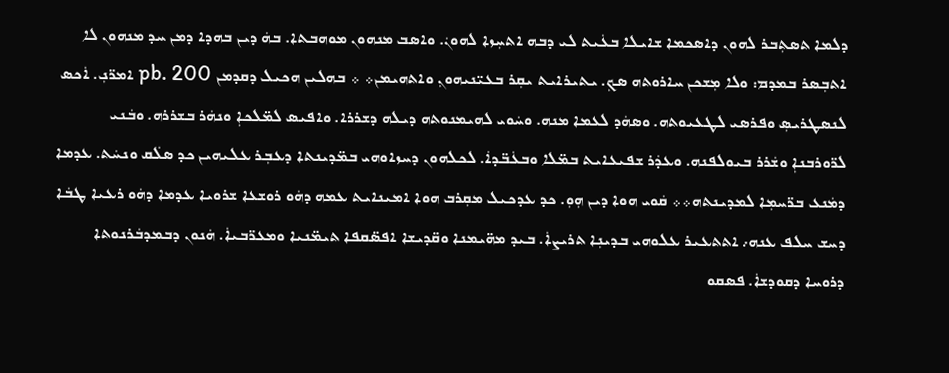ܕܠܡܐ ܬܣܬܼܒܪ ܠܗܘܢ ܕܐܣܟܡܐ ܫܐܝܠܐ ܒܥܿܝܬ ܠܝ ܕܒܗ ܐܬܚܼܙܐ ܠܗܘܢܿ. ܘܐܣܒ ܡܢܗܘܢ ܡܘܗܒܬܐ. ܒܗܿ ܕܝܢ ܒܗܕܐ ܕܡܢ ܚܕ ܡܢܗܘܢ ܠܐ ܐܬܒܼܣܪ ܒܡܕܡ: ܘܠܐ ܡܼܫܟܢ ܚܐܪܘܬܗ ܣܟܼ. ܝܬܝܪܐܝܬ ܝܩܼܪ ܒܥܝ̈ܢܝܗܘܢܼ ܘܐܬܗܝܡܢ܀ ܀ ܒܗܠܝܢ ܗܟܝܠ ܕܩܕܡܢ pb. 200 ܐܡܪ̈ܢܼ. ܐܿܟܣ ܠܢܣܛܪܝܣܼ ܘܦܪܣܝ ܠܛܥܝܘܬܗ. ܘܣܗܿܕ ܠܥܡܐ ܡܢܗ. ܘܚܿܘܝ ܠܗܝܡܢܘܬܗ ܕܝܠܗ ܕܫܪܪܐ. ܘܐܦܝܣ ܠܡ̈ܠܟܐܼ ܘܢܗܿܪ ܒܫܪܪܗ. ܘܒܿܢܝ ܠܪ̈ܘܪܒܢܐܼ ܘܫܿܪܪ ܒܝܘܠܦܢܗ. ܘܥܕܿܪ ܫܦܝܥܐܝܬ ܒܡ̈ܠܐ ܘܒܥܿܒ̈ܕܐܿ. ܠܟܠܗܘܢ ܕܚܙܐܘܗܝ ܒܡ̈ܕܝܢܬܐ ܕܥܒܼܪ ܥܠܝܗܝܢ ܟܕ ܣܠܿܩ ܘܢܚܿܬ. ܥܕܡܐ ܕܡܿܢܥ ܒܪ̈ܚܡܼܐ ܠܡܕܝܢܬܗ܀܀ ܩܿܘܝ ܗܘܐ ܕܝܢ ܗܼܘܼ. ܟܕ ܥܕܟܝܠ ܡܩܼܪܒ ܗܘܐ ܐܡܝܢܐܝܬ ܥܡܗ ܕܗܿܘ ܪܘܫܥܐ ܫܪܘܝܐ ܥܕܡܐ ܕܗܿܘ ܪܥܝܐ ܛܒܿܐ ܕܚܫ ܚܠܦ ܥܢܗ܇ ܐܬܬܥܝܪ ܥܠܘܗܝ ܒܕܝܢܼܐ ܬܪܝܨܐܿ. ܒܝܕ ܡܗ̈ܝܡܢܐ ܘܩ̈ܕܝܫܐ ܐܦܣ̈ܩܦܐ ܬܝܡ̈ܢܝܐ ܘܡܥܪ̈ܒܝܐܿ. ܗܿܢܘܢ ܕܒܡܕܒܿܪܢܘܬܐ ܕܪܘܚܐ ܕܩܘܕܫܐܿ. ܦܣܩܘ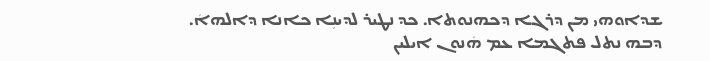ܫܕܐܘܗܝ ܡܢ ܕܪܓܐ ܕܟܗܢܘܬܐ. ܟܕ ܢܛܝܪ ܠܕܝܢܼܐ ܟܐܢܐ ܕܐܠܗܐܿ. ܕܒܗ ܢܬܠ ܦܬܓܡܐ ܥܡ ܗܿܢܘܢ ܐܝܠܝܢ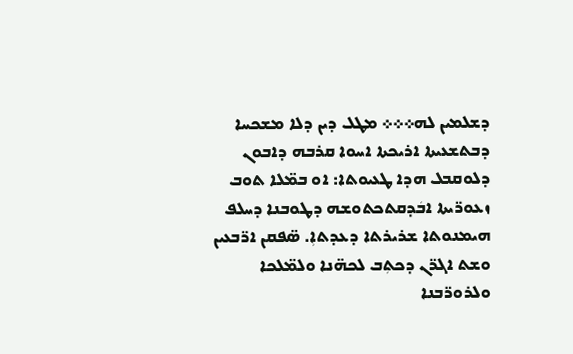ܕܫܠܡܝܢ ܠܗ܀܀܀ ܡܛܠ ܕܝܢ ܕܠܐ ܡܫܟܚܐ ܕܒܬܫܥܝܬܐ ܐܪܝܟܬܐ ܐܚܘܐ ܩܪܒܗ ܕܐܒܘܢ ܕܠܘܩܒܠ ܗܕܐ ܛܥܝܘܬܐ: ܐܘ ܒܡ̈ܠܐ ܬܘܒ ܙܥܘܪ̈ܝܬܐ ܐܒܿܕܩܬܟܬܘܫܗ ܕܛܘܒܢܐ ܕܚܠܦ ܗܝܡܢܘܬܐ ܫܪܝܪܬܐ ܕܥܕܬܐܼ. ܣ̈ܦܩܢ ܐܪ̈ܒܥܝܢ ܘܫܬ ܐܓܪ̈ܢ ܕܟܬܼܒ ܠܟܗ̈ܢܐ ܘܠܡ̈ܠܟܐ ܘܠܪܘܪ̈ܒܢܐ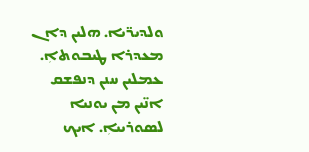ܘܠܕܝܪ̈ܝܐ. ܗܠܝܢ ܕܐܢ ܡܥܕܪܐ ܛܝܒܘܬܐܼ. ܥܡܠܝܢ ܚܢܢ ܕܢܦܫܩ ܐܢ̈ܝܢ ܡܢ ܝܘܢܝܐ ܠܣܘܪܝܝܐܼ. ܐܝܟ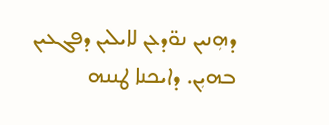ܕܗܼܢܝܢ ܢܘ̈ܕܥܢ ܠܐܝܠܝܢ ܕܦܓܥܝܢ ܒܗܝܼܢ. ܕܐܝܟܢܐ ܛܢܢܗ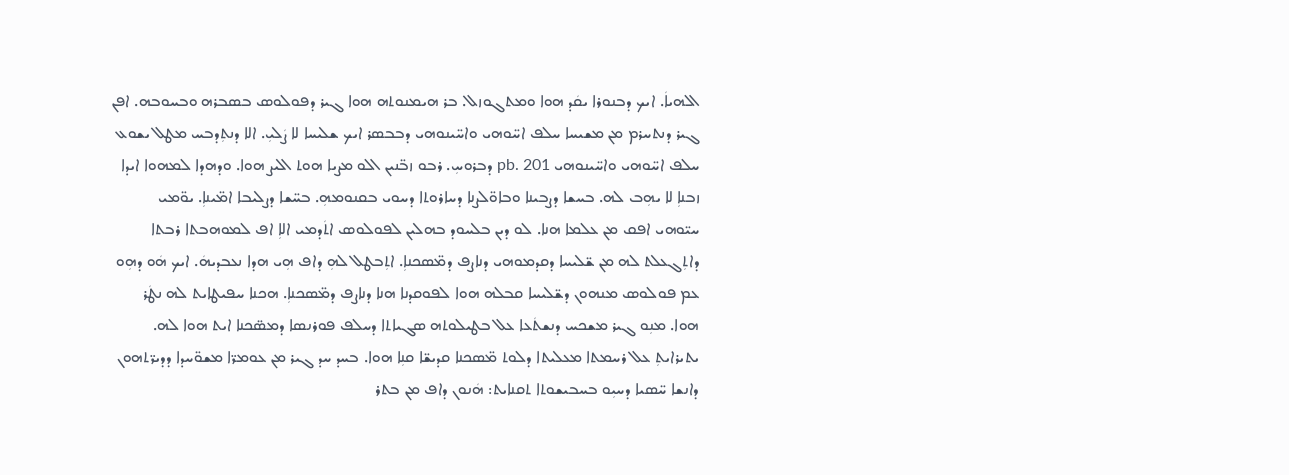ܐܠܗܝܐܿ. ܐܝܟ ܕܒܢܘܪܐ ܝܩܿܕ ܗܘܐ ܘܡܬܓܘܙܠ. ܒܪ ܗܝܡܢܘܬܗ ܗܘܐ ܓܝܪ ܕܦܘܠܘܣ ܒܣܒܪܗ ܘܒܚܘܒܗ. ܐܦܢ ܓܝܪ ܕܢܬܚܪܡ ܡܢ ܡܫܝܚܐ ܚܠܦ ܐܚ̈ܘܗܝ ܘܐܚ̈ܝܢܘܗܝ ܕܒܒܣܪ ܐܝܟ ܫܠܝܚܐ ܠܐ ܨܿܠܝܼ. ܐܠܐ ܕܢܬܼܕܒܚ ܡܛܠ ܝܫܘܥ ܚܠܦ ܐܚ̈ܘܗܝ ܘܐܚ̈ܝܢܘܗܝ pb. 201 ܕܒܪܘܚܼ. ܪܒܘ ܙܒ̈ܢܝܢ ܐܠܘ ܡܨܝܐ ܗܘܬ ܐܠܝܨ ܗܘܐ. ܘܕܗܕܐ ܠܡܗܘܐ ܐܝܕܐ ܙܒܢܐܼ ܠܐ ܝܗܼܒ ܠܗ. ܒܚܫܐ ܕܨܒܝܢܐ ܘܒܐܘ̈ܠܨܢܐ ܕܚܐܪܘܬܐ ܕܚܘܝ ܒܩܢܘܡܗܼ. ܒܚ̈ܫܐ ܕܨܠܝܒܐ ܐܡ̈ܝܢܐܼ. ܝܘ̈ܡܝ ܚܝ̈ܘܗܝ ܐܦܩ ܡܢ ܥܠܡܐ ܗܢܐ. ܠܘ ܕܝܢ ܒܠܚܘܕ ܒܗܠܝܢ ܠܦܘܠܘܣ ܐܬܿܕܡܝ ܐܠܐܼ ܐܦ ܠܡܘܗܒܬܐ ܪܒܬܐ ܕܐܬܼܓܥܠܬ ܠܗ ܡܢ ܫ̈ܠܝܚܐ ܕܩܕܡܘܗܝ ܕܢܐܨܦ ܕܡ̈ܣܟܢܐܼ. ܐܬܼܒܛܠ ܠܗܼ ܕܐܦ ܗܼܝ ܗܕܐ ܢܥܒܕܝܗܿ. ܐܝܟ ܗܿܘ ܕܗܼܘ ܥܡ ܦܘܠܘܣ ܡܢܗܘܢ ܕܫ̈ܠܝܚܐ ܩܒܠܗ ܗܘܐ ܠܦܘܩܕܢܐ ܗܢܐ ܕܢܐܨܦ ܕܡ̈ܣܟܢܐܼ. ܗܟܢܐ ܚܦܝܛܐܝܬ ܠܗ ܢܛܿܪ ܗܘܐ. ܡܢܼܘ ܓܝܪ ܡܫܟܚ ܕܢܫܬܿܥܐ ܥܠ ܒܛܝܠܘܬܗ ܣܓܝܐܬܐ ܕܚܠܦ ܦܘܪܢܣܐ ܕܡܣ̈ܟܢܐ ܐܝܬ ܗܘܐ ܠܗ. ܝܬܝܪܐܝܬܼ ܥܠ ܪܚܡܬܐ ܡܥܠܝܬܐ ܕܠܘܬ ܡ̈ܣܟܢܐ ܩܕܝܫ̈ܐ ܩܢܼܐ ܗܘܐ. ܒܚܕ ܚܕ ܓܝܪ ܡܢ ܥܘܡܪ̈ܐ ܡܫܘ̈ܚܕܐ ܕܕܝܪ̈ܬܗܘܢ ܕܐܢܫܐ ܚ̈ܣܝܐ ܕܚܝܼܘ ܒܚܒܝܫܘܬܐ ܬܩܢܐܝܬ: ܗܿܢܘܢ ܕܐܦ ܡܢ ܒܬܪ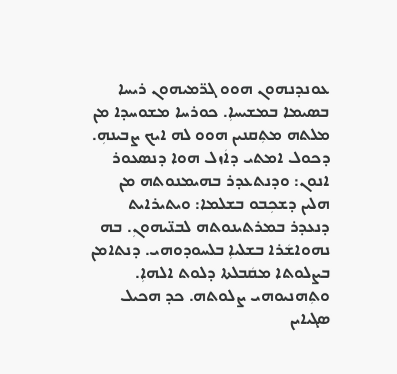ܥܘܢܕܢܗܘܢ ܗܘܘ ܓܪ̈ܡܝܗܘܢ ܪܝܚܐ ܒܣܝܡܐ ܒܡܫܝܚܐܼ. ܟܘܪܚܐ ܡܫܘܚܕܐ ܡܢ ܡܠܬܗ ܡܬܼܩܢܝܢ ܗܘܘ ܠܗ ܐܝܟ ܨܒܝܢܗܼ. ܕܟܘܠ ܐܡܬܝ ܕܐܿܙܠ ܗܘܐ ܕܢܣܥܘܪ ܐܢܘܢ: ܘܕܢܬܥܕܪ ܒܗܝܡܢܘܬܗ ܡܢ ܗܠܝܢ ܕܫܟܼܒܘ ܒܫܠܡܐ: ܘܝܬܝܪܐܝܬ ܕܢܥܕܪ ܒܡܪܬܝܢܘܬܗ ܠܒܢ̈ܝܗܘܢܼ. ܒܗ ܢܗܘܐܫܿܪܐ ܒܫܠܝܐܼ ܒܠܚܘܕܘܗܝ. ܕܢܬܐܡܢ ܒܨܠܘܬܐ ܡܩܿܒܠܬܐ ܕܠܘܬ ܐܠܗܐܼ. ܘܬܼܗܢܝܘܗܝ ܨܠܘܬܗ. ܟܕ ܗܟܝܠ ܣܓܝܐܝܢ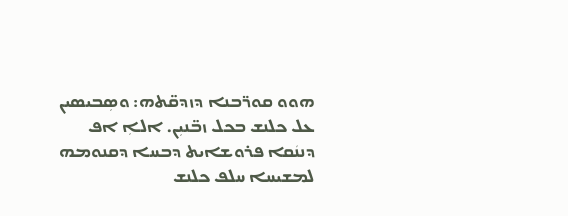ܗܘܘ ܩܘܪ̈ܒܢܐ ܕܙܕܩ̈ܬܗ: ܘܣܼܒܝܣܝܢ ܥܠ ܟܠܢܫ ܒܟܠ ܙܒ̈ܢܝܼܢ. ܐܠܐܼ ܐܦ ܕܢܢܿܩܐ ܦܪܘܫܐܝܬ ܕܒܚܐ ܕܩܢܘܡܗ ܠܡܫܝܚܐ ܚܠܦ ܟܠܢܫ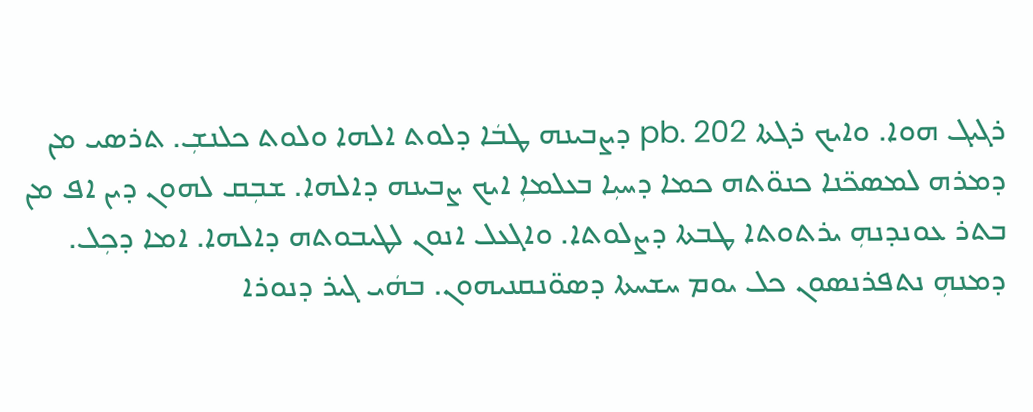ܪܓܝܓ ܗܘܐ. ܘܐܝܟ ܪܓܬܐ pb. 202 ܕܨܒܝܢܗ ܛܒܿܐ ܕܠܘܬ ܐܠܗܐ ܘܠܘܬ ܟܠܢܫܼ. ܬܪܣܝ ܡܢ ܕܡܪܗ ܠܡܣܟ̈ܢܐ ܟܢܘ̈ܬܗ ܟܡܐ ܕܚܝܼܐ ܒܥܠܡܐܼ ܐܝܟ ܨܒܝܢܗ ܕܐܠܗܐ. ܫܒܼܩ ܠܗܘܢ ܕܝܢ ܐܦ ܡܢ ܒܬܪ ܥܘܢܕܢܗܼ ܝܪܬܘܬܐ ܛܒܬܐ ܕܨܠܘܬܐ. ܘܐܓܥܠ ܐܢܘܢ ܠܛܝܒܘܬܗ ܕܐܠܗܐ. ܐܡܐ ܕܟܼܠ. ܕܡܢܗܼ ܢܬܦܪܢܣܘܢ ܟܠ ܝܘܡ ܚܫܚܬܐ ܕܣܘ̈ܢܩܢܝܗܘܢ. ܒܗܿܝ ܓܝܪ ܕܢܘܪܐ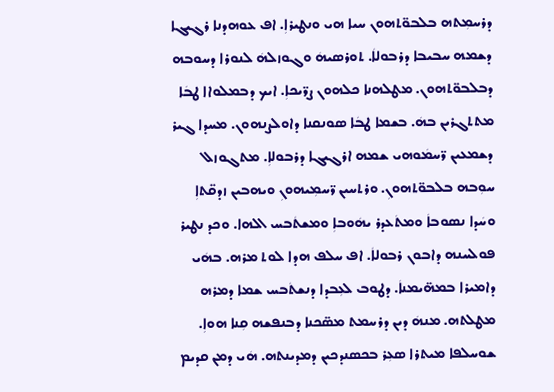ܕܪܚܡܼܬܗ ܒܠܒܘ̈ܬܗܘܢ ܚܝܐ ܗܝ ܘܢܛܝܪܐܼ. ܐܦ ܥܘܗܕܢܐ ܪܓܝܓܐ ܕܫܡܗ ܚܒܝܒܐ ܕܪܒܘܠܐܿ. ܬܘܪܣܝܗܿ ܘܓܘܙܠܗܿ ܠܢܘܪܐ ܕܚܘܒܗ ܕܒܠܒܘ̈ܬܗܘܢ. ܡܛܠܗܢܐ ܟܠܗܘܢ ܨܪ̈ܝܟܐܼ. ܐܝܟ ܕܒܡܠܘܐܐ ܛܒܿܐ ܡܬܬܓܪܝܢ ܒܗܿ. ܒܫܡܐ ܛܒܿܐ ܣܘܢܩܢܐ ܕܐܘܠܨܢܗܘܢ. ܡܚܕܐ ܓܝܪ ܕܫܡܥܝܢ ܪ̈ܚܡܿܘܗܝ ܫܡܗ ܐܪܓܝܓܐ ܕܪܒܘܠܐܼ. ܡܬܓܘܙܠ ܚܘܼܒܗ ܒܠܒܘ̈ܬܗܘܢܼ. ܘܪܬܚܝܢ ܪ̈ܚܡܼܝܗܘܢܼ ܘܝܗܒܝܢ ܙܕܩ̈ܬܐܼ ܘܚܿܕܐ ܢܣܘܒܐܿ ܘܡܬܿܥܕܪ ܝܗܿܘܒܐܼ ܘܡܫܬܿܒܚ ܐܠܗܐ. ܘܟܕ ܢܛܝܪ ܦܘܠܚܢܗ ܕܐܒܘܢ ܪܒܘܠܐܿ. ܐܦ ܚܠܦ ܗܕܐ ܠܘܬ ܡܪܗ. ܒܗܿܝ ܕܐܡܝܪܐ ܒܡܗ̈ܝܡܢܐܿ. ܕܛܘܒ ܠܥܼܒܕܐ ܕܢܫܬܿܒܚ ܫܡܐ ܕܡܪܗ ܡܛܠܬܗ. ܡܢܗܿ ܕܝܢ ܕܪܚܡܬ ܡܣ̈ܟܢܐ ܕܒܢܦܫܗ ܩܼܢܐ ܗܘܐܼ. ܫܘܚܠܦܐ ܡܝܬܪܐ ܣܥܼܪ ܒܟܣܢܕܟܝܢ ܕܡܕܝܢܬܗ. ܗܿܝ ܕܡܢ ܩܕܝܡ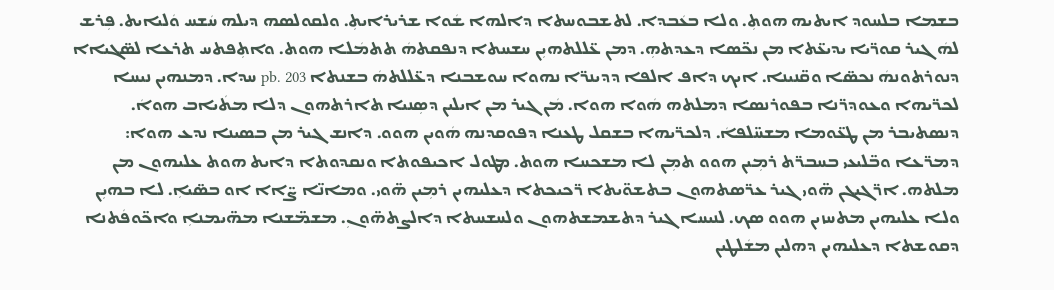ܒܫܡܐ ܒܠܚܘܕ ܐܝܬܝܗ ܗܘܬܼ. ܘܠܐ ܒܥܿܒܕܐ. ܠܬܫܒܘܚܬܐ ܕܐܠܗܐ ܫܿܘܐ ܫܪܝܪܐܝܬܼ. ܘܠܩܘܠܣܗ ܕܝܠܗ ܚܿܫܚ ܘܿܠܝܐܝܬ. ܦܼܪܫ ܠܗܿ ܓܝܪ ܩܘܪ̈ܝܐ ܝܕܝܥ̈ܬܐ ܡܢ ܢܟ̈ܣܐ ܕܥܕܬܗܼ. ܕܡܢ ܥ̈ܠܠܬܗܝܼܢ ܚܫܚܬܐ ܕܢܦܩܬܗܿ ܬܬܡܿܠܐ ܗܘܬ. ܘܐܬܼܦܬܚ ܬܪܥܐ ܠܣ̈ܓܝܐܐ ܕܢܘܪܬܘܢܗܿ ܢܟܣ̈ܐ ܘܩ̈ܢܝܢܐ. ܐܝܟ ܕܐܦ ܐܠܦܐ ܕܕܝܢܪ̈ܐ ܢܗܘܐ ܚܘܫܒܢܐ ܕܥ̈ܠܠܬܗܿ ܒܫܢܬܐ pb. 203 ܚܕܐ. ܕܡܢܗܝܢ ܢܝܚܐ ܠܟܪ̈ܝܗܐ ܘܥܘܕܪ̈ܢܐ ܒܦܘܪܢܣܐ ܕܡܠܬܗ ܗܿܘܐ ܗܘܐ. ܡܿܢ ܓܝܪ ܡܢ ܐܝܠܝܢ ܕܣܼܢܝܐ ܬܐܪܬܗܘܢ ܕܠܐ ܡܬܿܝܐܒ ܗܘܐܿ. ܕܢܣܬܝܒܪ ܡܢ ܛܥ̈ܘܡܐ ܡܫܚ̈ܠܦܐܿ. ܕܠܟܪ̈ܝܗܐ ܒܫܩܠ ܛܥܢܐ ܕܦܘܩܕܢܗ ܗܿܘܝܢ ܗܘܘ. ܕܐܢܫ ܓܝܪ ܡܢ ܒܣܝܢܐ ܢܕܥ ܗܘܐ: ܕܡܪ̈ܥܐ ܘܒ̈ܠܝܥܝ ܒܚܒܪ̈ܬ ܪܡܼܝܢ ܗܘܘ ܬܡܼܢ ܠܐ ܡܫܟܚܐ ܗܘܬ. ܡܛܘܠ ܐܟܝܦܘܬܐ ܘܢܩܕܘܬܐ ܕܐܝܬ ܗܘܬ ܥܠܝܗܘܢ ܡܢ ܡܠܬܗ. ܐܪ̈ܓܝܓܢ ܗ̈ܘܝ ܓܝܪ ܥܪ̈ܣܬܗܘܢ ܒܬܫܘ̈ܝܬܐ ܪ̈ܟܝܟܬܐ ܕܥܠܝܗܝܢ ܪܡܼܝܢ ܗ̈ܘܝ. ܘܡܐܢ̈ܐ ܨ̈ܐܐ ܐܘ ܒܣ̈ܝܐܼ. ܠܐ ܒܗܝܼܢ ܘܠܐ ܥܠܝܗܝܢ ܡܬܚܙܝܢ ܗܘܘ ܣܟ. ܠܢܝܚܐ ܓܝܪ ܕܬܫܡܫܬܗܘܢ ܘܠܚܫܚܬܐ ܕܐܠܨܬܗ̈ܘܢܼ. ܡܫܡ̈ܫܢܐ ܡܗ̈ܝܡܢܐܼ ܘܐܟ̈ܘܦܿܬܢܐ ܕܩܘܫܬܐ ܕܥܠܝܗܝܢ ܕܗܠܝܢ ܡܫܿܠܛܝܢ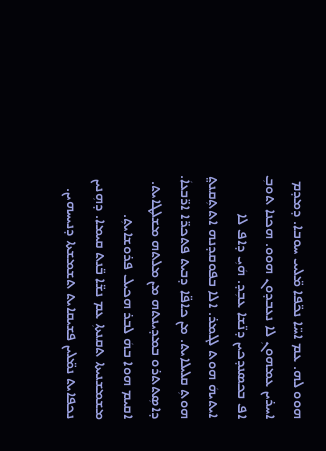ܗܘܘ ܠܗ. ܥܡ ܐܚ̈ܐ ܢܟ̈ܦܐ ܡ̈ܠܝܝ ܚܘܒܐ. ܕܡܕܡ ܐܚܪܝܢ ܥܡܗܘܢܼ ܠܐ ܢܥܒܕܘܢ ܗܘܘ. ܗܟܢܐ ܬܘܒܼ ܐܦ ܒܟܣܢܕܟܝܢ ܕܢ̈ܫܐ ܥܒܼܕ. ܗܿܝܼ ܕܐܦ ܠܐ ܐܝܬܝܗܿ ܗܘܬ ܠܓܡܪ. ܐܠܐ ܒܦܘܩܕܢܗ ܐܬܬܼܩܢܬ݀ ܗܘܬܼ ܩܠܝܠܐܝܬ. ܡܢ ܟܐܦ̈ܐ ܕܒܝܬ ܦܬܟܪ̈ܐ ܐܪ̈ܒܥܐܿ. ܕܐܣܼܬܬܪܘ ܒܡܕܝܢܬܗ ܡܢ ܡܠܬܗ ܡܫܠܛܐܝܬ. ܐܩܝܡ ܗܘܐ ܒܗܿ ܠܒܪ ܗܟܝܠ ܦܪܘܫܐܝܬܼ. ܡܫܡܫܢܝܬܐ ܬܩܢܬܐܼ ܥܡ ܢܫ̈ܐ ܒ̈ܢܬ ܩܝܡܐ. ܕܗܼܢܝܢ ܢܟܦܐܝܬ ܢܡ̈ܠܝܢ ܦܫܝܩܐܝܬ ܬܫܡܫܬܐ ܕܢܝܚܗܝܢ.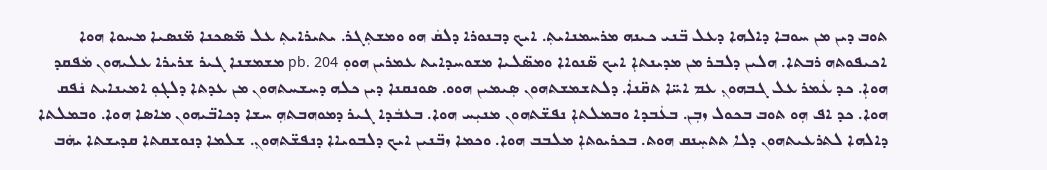ܬܘܒ ܕܝܢ ܡܢ ܚܘܒܐ ܕܐܠܗܐ ܕܥܠ ܒ̈ܢܝ ܟܝܢܗ ܡܪܚܡܢܐܝܬܼ. ܐܝܟ ܕܒܢܘܪܐ ܕܠܩܿ ܗܘ ܘܡܫܬܼܓܪ. ܝܬܝܪܐܝܬܼ ܥܠ ܡ̈ܣܟܢܐ ܡ̈ܢܣܝܐ ܡܚܘܐ ܗܘܐ ܐܟܝܦܘܬܗ ܪܒܬܐ. ܗܠܝܢ ܕܠܒܪ ܡܢ ܡܕܝܢܬܐܼ ܐܝܟ ܣ̈ܢܘܐܐ ܘܡܣ̈ܠܝܐ ܡܫܘܚܕܐܝܬ ܥܡܪܝܢ ܗܘܘܼ pb. 204 ܡܫܡܫܢܐ ܓܝܪ ܫܪܝܪܐ ܥܠܝܗܘܢ ܡܿܦܩܕ ܗܘܐܼ. ܟܕ ܥܿܡܪ ܥܠ ܓܒܗܘܢܼ ܥܡ ܐܚ̈ܐ ܬܩ̈ܢܐܿ. ܕܠܬܫܡܫܬܗܘܢ ܣܼܝܡܝܢ ܗܘܘ. ܣܘܢܩܢܐ ܕܝܢ ܟܠܗ ܕܚܫܚܬܗܘܢ ܡܢ ܥܕܬܐ ܕܠܓܘܼ ܐܡܝܢܐܝܬ ܢܿܦܩ ܗܘܐ. ܟܕ ܐܦ ܗܼܘ ܬܘܒ ܒܟܘܠ ܙܒܼܢ. ܒܥܿܒܕܐ ܘܒܡܠܬܐܼ ܢܦܫ̈ܬܗܘܢ ܡܢܝܼܚ ܗܘܐ. ܒܥܒܿܕܐ ܓܝܪ ܕܡܘܗܒܬܗܼ ܚܫܐ ܕܟܐܒ̈ܝܗܘܢ ܡܐܣܐ ܗܘܐ. ܘܒܡܠܬܐ ܕܐܠܗܐ ܠܬܪܥܝܬܗܘܢ ܕܠܐ ܬܬܚܼܢܩ ܗܘܬ. ܒܟܪܝܘܬܐܼ ܡܠܒܒ ܗܘܐ. ܘܟܡܐ ܙܒ̈ܢܝܢ ܐܝܟ ܕܠܒܘܝܐܐ ܕܢܦܫ̈ܬܗܘܢܼ. ܫܠܡܐ ܕܢܘܫܩܬܐ ܩܕܝܫܬܐ ܝܗܿܒ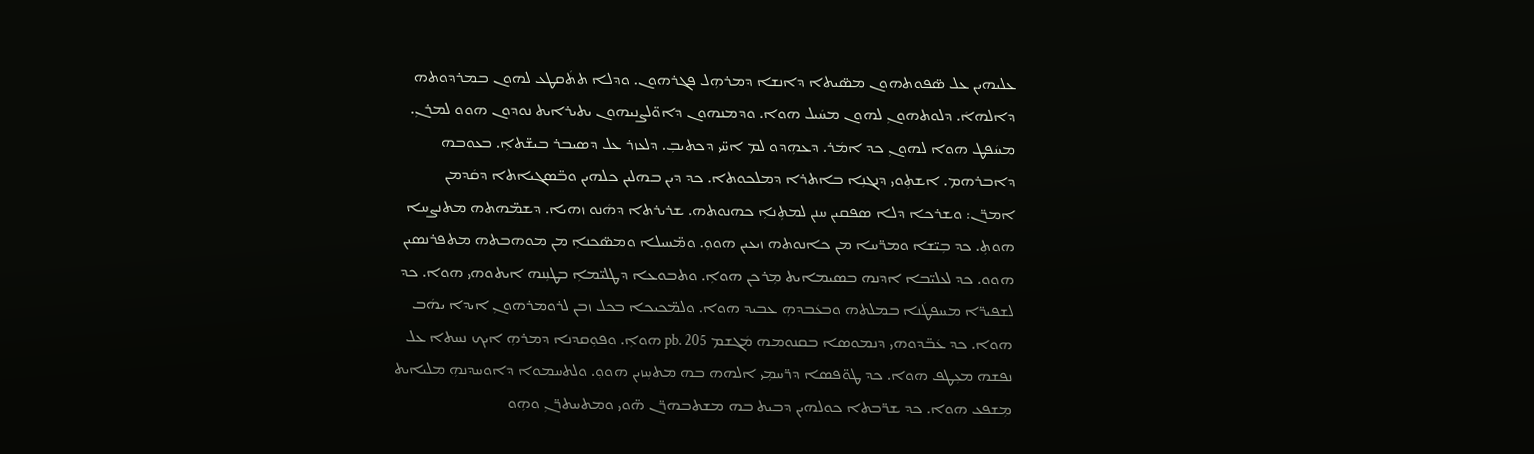ܥܠܝܗܝܢ ܥܠ ܣ̈ܦܘܬܗܘܢ ܡܣ̈ܝܬܐ ܕܐܢܫܐ ܕܡܪܗܼܠ ܦܓܪܗܘܢ. ܘܕܠܐ ܬܬܿܩܛܥ ܠܗܘܢ ܒܡܪܕܘܬܗ ܕܐܠܗܐܿ. ܕܠܘܬܗܘܢܼ ܠܗܘܢ ܡܚܿܝܠ ܗܘܐ. ܘܕܡܢܗܘܢ ܕܐܘ̈ܠܨܢܝܗܘܢ ܝܬܝܪܐܝܬ ܢܘܕܘܢ ܗܘܘ ܠܡܪܢܼ. ܡܚܿܦܛ ܗܘܐ ܠܗܘܢܼ ܟܕ ܐܡܿܪ. ܕܥܗܼܕܘ ܠܡ ܐܚ̈ܝ ܕܟܬܝܒܼ. ܕܠܥܙܪ ܥܠ ܕܣܝܒܪ ܒܝܫ̈ܬܐܼ. ܒܥܘܒܗ ܕܐܒܪܗܡ. ܐܫܬܼܘܝ ܕܢܓܢܼܐ ܒܐܬܪܐ ܕܡܠܟܘܬܐ. ܟܕ ܕܝܢ ܒܗܠܝܢ ܟܠܗܝܢ ܘܒ̈ܣܓܝܐܬܐ ܕܩܿܕܡܢ ܐܡܪ̈ܢ: ܘܫܪܟܐ ܕܠܐ ܣܦܩܝܢ ܚܢܢ ܠܡܬܼܢܐܼ ܟܗܢܘܬܗ. ܫܪܝܪܬܐ ܕܗܿܢܘ ܙܗܝܐ. ܕܫܡ̈ܗܬܗ ܡܬܢܨܚܐ ܗܘܬܼ. ܟܕ ܒܼܝ̈ܫܐ ܘܡܪ̈ܚܐ ܡܢ ܟܐܢܘܬܗ ܙܝܥܝܢ ܗܘܘܼ. ܘܡ̈ܚܝܠܐ ܘܡܣ̈ܟܢܐܼ ܡܢ ܡܘܗܒܬܗ ܡܬܦܪܢܣܝܢ ܗܘܘ. ܟܕ ܠܥܠܝ̈ܒܐ ܐܕܢܗ ܒܣܝܡܐܝܬ ܡܼܪܟܢ ܗܘܐܼ. ܘܬܒܘܥܐ ܕܛܠܝ̈ܡܐܼ ܒܛܢܼܢܗ ܐܝܬܘܗܝ ܗܘܐ. ܟܕ ܠܫܦܝܪ̈ܐ ܡܚܦܛܿܢܐ ܒܡܠܬܗ ܘܒܥܿܒܕܗܼ ܥܒܝܕ ܗܘܐ. ܘܠܡ̈ܟܝܟܐ ܒܟܠ ܙܒܢ ܠܪܘܡܪܗܘܢܼ ܐܝܕܐ ܝܗܿܒ ܗܘܐ. ܟܕ ܥܿܒ̈ܕܘܗܝ ܕܢܡܘܣܐ ܒܩܢܘܡܗ ܡܿܓܫܡ pb. 205 ܗܘܐܼ. ܘܦܘܼܩܕܢܐ ܕܡܪܗܼ ܐܝܟ ܢܚܬܐ ܥܠ ܢܦܫܗ ܡܥܼܛܦ ܗܘܐ. ܟܕ ܛܘ̈ܦܣܐ ܕܪ̈ܚܡܼܝ ܐܠܗܗ ܒܗ ܡܬܚܼܙܝܢ ܗܘܘܼ. ܘܠܬܚܡܘܐ ܕܐܘܚܕܢܗܼ ܡܠܝܐܝܬ ܡܼܫܦܥ ܗܘܐ. ܟܕ ܫܪ̈ܒܬܐ ܟܘܠܗܝܢ ܕܒܝܬ ܒܗ ܡܫܬܒܗܪ̈ܢ ܗ̈ܘܝ ܘܡܬܚܬܪ̈ܢܼ ܘܗܼܘ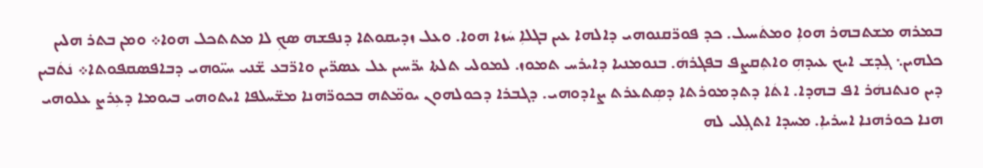ܒܡܪܗ ܡܫܬܒܗܪ ܗܘܐܼ ܘܡܬܿܚܝܠ. ܟܕ ܦܘܪ̈ܩܢܘܗܝ ܕܐܠܗܐ ܥܝܢ ܒܓܠܐܼ ܚܿܙܐ ܗܘܐ. ܘܥܠ ܙܕܝܩܘܬܐ ܕܢܦܫܗ ܣܟܼ ܠܐ ܡܬܬܟܠ ܗܘܐ܀ ܘܡܢ ܒܬܪ ܗܠܝܢ ܟܠܗܝܢ܆ ܓܼܕܫ ܐܝܟ ܥܝܕܗܼ ܘܐܬܼܩܨܦ ܒܦܓܪܗܿ. ܒܢܘܡܢܝܐ ܕܐܝܪܚ ܬܡܘܙ. ܠܡܘܠܝ ܬܠܬܐ ܝܪ̈ܚܝܢ ܥܠ ܥܣܪ̈ܝܢ ܘܐܪ̈ܒܥ ܫ̈ܢܝ ܚܝ̈ܘܗܝ ܕܒܐܦܣܩܦܘܬܐ܀ ܢܿܬܿܒܝܢ ܕܝܢ ܘܢܬܢܗܿܪ ܐܦ ܒܗܕܐ. ܐܬܿܐ ܕܬܕܡܘܪܬܐ ܕܣܼܬܥܪܬ ܨܐܕܘܗܝ. ܕܓܒܪܐ ܕܟܘܠܗܘܢ ܝܘܡ̈ܬܗ ܒܟܘܪ̈ܗܢܐ ܡܫ̈ܚܠܦܐ ܐܝܬܘܗܝ ܒܝܘܡܐ ܕܥܼܪܨ ܥܠܘܗܝ ܗܢܐ ܟܘܪܗܢܐ ܐܚܪܝܐܼ. ܡܚܕܐ ܐܬܓܼܠܝ ܠܗ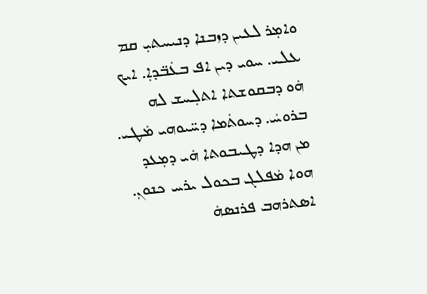ܘܐܡܼܪ ܠܥܝܢ ܕܙܒܢܐ ܕܢܝܚܬܝܼ ܩܡ ܥܠܝ. ܚܘܝ ܕܝܢ ܐܦ ܒܥܿܒ̈ܕܐܼ. ܐܝܟ ܗܿܘ ܕܒܩܘܫܬܐ ܐܬܠܼܚܫ ܠܗ ܒܪܘܚܿ. ܕܚܘܬܿܡܐ ܕܚ̈ܝܘܗܝ ܡܿܛܝ. ܡܢ ܗܕܐ ܕܛܝܒܘܬܐ ܗܿܝ ܕܡܼܥܕ ܗܘܐ ܡܿܦܠܓ ܒܟܘܠ ܝܪܚ ܟܢܘܢܼ. ܐܣܬܪܗܒ ܦܪܢܣܗܿ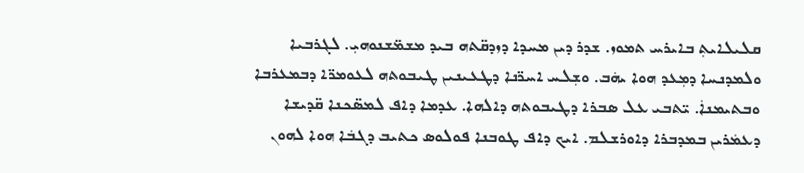ܩܠܝܠܐܝܬܼ ܒܐܝܪܚ ܬܡܘܙ. ܫܕܪ ܕܝܢ ܡܚܕܐ ܕܙܕܩ̈ܬܗ ܒܝܕ ܡܫܡ̈ܫܢܘܗܝܼ. ܠܓܪܒܝܐ ܘܠܡܕܢܚܐ ܕܡܼܥܕ ܗܘܐ ܝܗܿܒ. ܘܫܼܠܚ ܐܚܪ̈ܢܐ ܕܛܥܝܢܝܢ ܛܝܒܘܬܗ ܠܥܘܡܪ̈ܐ ܕܒܡܥܪܒܐ ܘܒܬܝܡܢܐܿ. ܝ̈ܬܒܝ ܥܠ ܣܒܪܐ ܕܛܝܒܘܬܗ ܕܐܠܗܐ. ܥܕܡܐ ܕܐܦ ܠܡܣ̈ܟܢܐ ܩ̈ܕܝܫܐ ܕܥܡܿܪܝܢ ܒܡܕܒܪܐ ܕܐܘܪܫܠܡ. ܐܝܟ ܕܐܦ ܛܘܒܢܐ ܦܘܠܘܣ ܟܬܝܒ ܕܓܒܿܐ ܗܘܐ ܠܗܘܢ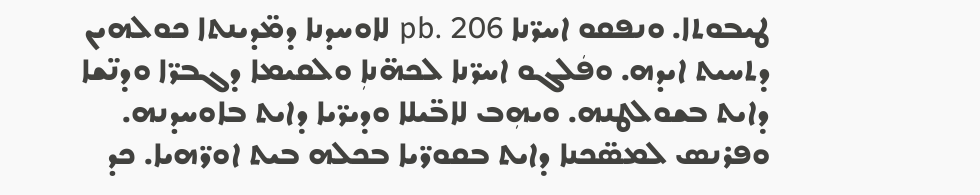ܛܝܒܘܬܐ. ܘܢܦܩܘ ܐܚܪ̈ܢܐ pb. 206 ܠܐܘܚܕܢܐ ܕܡ̈ܕܝܢܬܐ ܟܘܠܗܝܢ ܕܬܚܝܬ ܐܝܕܗ. ܘܦܿܠܓܘ ܐܚܪ̈ܢܐ ܠܟܗ̈ܢܐܼ ܘܠܩܝܡܐ ܕܓܒܪ̈ܐ ܘܕܢ̈ܫܐ ܕܐܝܬ ܒܫܘܠܛܢܗ. ܘܝܗܼܒ ܠܐܒ̈ܝܠܐ ܘܕܝܪ̈ܝܐ ܕܐܝܬ ܒܐܘܚܕܢܗ. ܘܦܪܢܣ ܠܡܣ̈ܟܢܐ ܕܐܝܬ ܒܩܘܪ̈ܝܐ ܒܟܠܗ ܒܝܬ ܐܘܪ̈ܗܝܐ. ܟܕ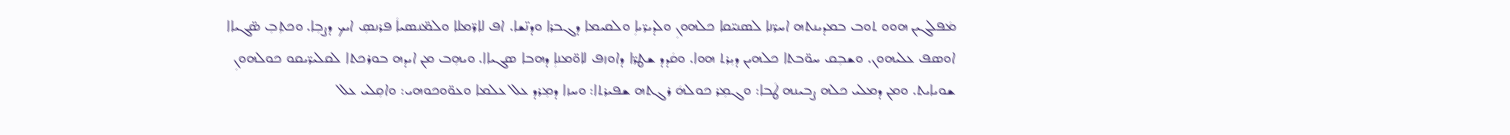ܡܿܦܠܓܝܢ ܗܘܘ ܬܘܒ ܒܡܕܝܢܬܗ ܐܚܪ̈ܢܐ ܠܣܢܝ̈ܩܐ ܟܠܗܘܢܼ ܘܠܕܝܪ̈ܝܐܼ ܘܠܩܝܡܐ ܕܓܒܪܐ ܘܕܢ̈ܫܐ. ܐܦ ܠܐܪ̈ܡܠܐ ܘܠܡ̈ܢܣܝܐܿ ܦܪܢܣܼ ܐܝܟ ܕܨܒܼܐ. ܘܟܬܼܒܼ ܣ̈ܓܝܐܐ ܐܘܣܦ ܥܠܝܗܘܢ. ܘܫܒܼܩ ܚܘ̈ܒܬܐ ܟܠܗܝܢ ܕܝܼܪܬ ܗܘܐ. ܘܩܿܕܕ ܫܛܪ̈ܐ ܕܐܘܙܦ ܠܐܘ̈ܡܢܐܼ ܕܗܒܐ ܣܓܝܐܐ. ܘܝܗܼܒ ܡܢ ܐܝܕܗ ܒܘܪܟܬܐ ܠܩܠܝܪ̈ܝܩܘ ܟܘܠܗܘܢܼ ܫܘܝܐܝܬ. ܘܡܢ ܕܡܠܝ ܟܠܗ ܨܒܝܢܗ ܛܿܒܐ: ܘܓܡܼܪ ܟܘܠܗܿ ܪܓܬܗ ܫܦܝܪܬܐ: ܘܚܙܐ ܕܡܼܪܕ ܥܠ ܥܠܡܐ ܘܥܘ̈ܘܟܘܗܝ: ܘܐܩܼܠܝ ܥܠ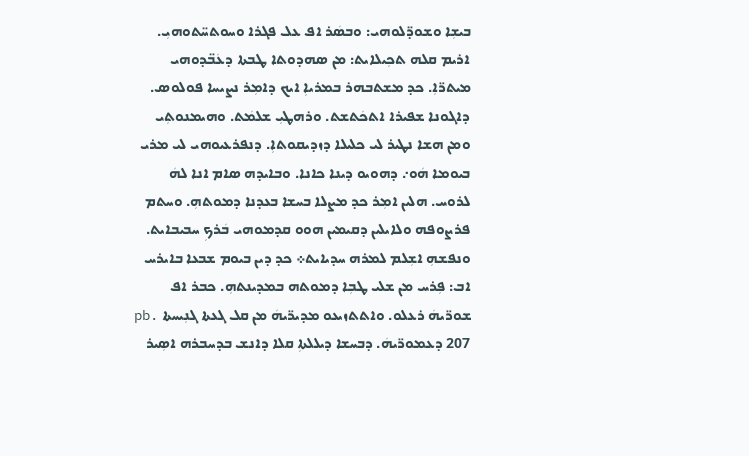ܒܝܫܼܐ ܘܫܘܕ̈ܠܘܗܝ: ܘܒܣܿܪ ܐܦ ܥܠ ܦܓܪܐ ܘܚܘܬܚ̈ܬܘܗܝܼ. ܐܪܝܡ ܩܠܗ ܬܟܼܝܠܐܝܬ: ܡܢ ܣܗܕܘܬܐ ܛܒܬܐ ܕܥܿܒ̈ܕܘܗܝ ܡܝܬܪ̈ܐܼ. ܟܕ ܡܫܬܒܗܪ ܒܡܪܝܐܼ ܐܝܟ ܕܐܡܼܪ ܢܨܝܚܐ ܦܘܠܘܣ. ܕܐܓܘܢܐ ܫܦܝܪܐ ܐܬܟܿܬܫܬ. ܘܪܗܛܝܼ ܫܠܡܿܬ. ܘܗܝܡܢܘܬܼܝ ܘܡܢ ܗܫܐ ܢܛܝܪ ܠܝ ܟܠܝܠܐ ܕܙܕܝܩܘܬܐܼ. ܕܢܦܪܥܝܘܗܝ ܠܝ ܡܪܝ ܒܝܘܡܐ ܗܿܘ܇ ܕܗܘܝܘ ܕܝܢܐ ܟܐܢܐ. ܘܒܐܝܕܗ ܣܐܡ ܐܢܐ ܠܗܿ ܠܪܘܚ. ܗܠܝܢ ܐܡܼܪ ܟܕ ܡܨܠܐ ܒܚܫܐ ܒܥܕܢܐ ܕܡܘܬܗܼ. ܘܚܬܡ ܦܪܨܘܦܗ ܘܠܐܝܠܝܢ ܕܩܝܡܝܢ ܗܘܘ ܩܕܡܘܗܝ ܒܿܪܟܼ ܚܒܝܒܐܝܬ. ܘܢܦܫܗܼ ܐܫܼܠܡ ܠܡܪܗ ܚܕܝܐܝܬ܀ ܟܕ ܕܝܢ ܒܝܘܡ ܫܒܥܐ ܒܐܝܪܚ ܐܒ: ܦܼܪܚ ܡܢ ܫܠܝ ܛܒܼܐ ܕܡܘܬܗ ܒܡܕܝܢܬܗܼ. ܟܒܪ ܐܦ ܫܘܪ̈ܝܗܿ ܪܥܠܘ. ܘܐܬܬܙܝܥܘ ܡܕܝܪ̈ܝܗܿ ܡܢ ܩܠ ܓܥܬܐ ܓܢܼܝܚܬܐ pb. 207 ܕܥܡܘܪ̈ܝܗܿ. ܕܒܚܫܐ ܕܝܠܠܬܐܼ ܩܠܐ ܕܐܢܫ ܒܕܚܒܪܗ ܐܣܼܝܪ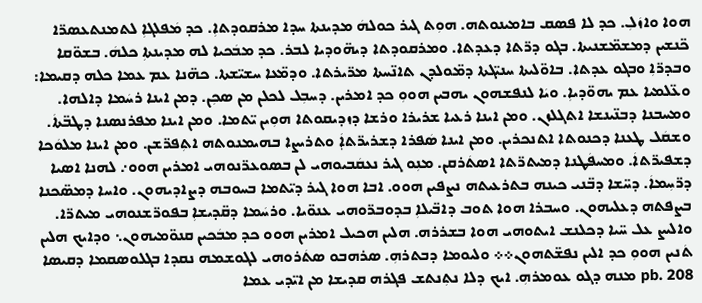ܗܘܐ ܘܐܙܿܠܼ. ܟܕ ܠܐ ܦܣܩ ܒܐܡܝܢܘܬܗ. ܗܘܼܬ ܓܝܪ ܟܘܠܗܿ ܡܕܝܢܬܐ ܚܕܐ ܡܪܩܘܕܬܐܼ. ܟܕ ܡܿܦܠܓܐܼ ܠܬܡܢܬܥܣܪ̈ܐ ܟ̈ܢܫܝܢ ܕܡܫܡ̈ܫܢܝܬܐ. ܒܓܘ ܕܪ̈ܬܐ ܕܥܕܬܐ. ܘܡܪܩܘܕܬܐ ܕܝܗ̈ܘܕܝܐ ܠܒܪ. ܟܕ ܡܒܿܟܝܐ ܠܗ ܡܕܝܢܬܐܼ ܟܠܗܿ. ܒܫܘ̈ܩܐ ܘܒܕܪ̈ܐܼ ܘܒܓܘ ܥܕܬܐ. ܒܐܘ̈ܠܝܬܐ ܚܢܝ̈ܓܬܐ ܕܡ̈ܘܠܕܢ ܬܐܢ̈ܚܬܐ ܡܪ̈ܝܪܬܐ. ܘܕܡ̈ܥܐ ܚܫܝ̈ܫܬܐ. ܟܗ̈ܢܐ ܥܡ ܥܡܐ ܟܠܗ ܕܩܝܡܐ: ܘܥ̈ܠܡܝܐ ܥܡ ܝܗܘ̈ܕܝܐܼ. ܘܝܿܐ ܠܢܦܫܗܘܢ ܝܗܒܝܢ ܗܘܘܼ ܟܕ ܐܡܪܝܢ. ܕܚܒܼܠ ܠܟܠܢ ܡܢ ܣܟܼܢ. ܕܡܢ ܐܝܢܐ ܪܚܿܡܐ ܕܐܠܗܐ. ܘܡܚܒܢܐ ܕܒܢ̈ܝܢܫܐ ܐܬܓܠܙܢ. ܘܡܢ ܐܝܢܐ ܪܥܝܐ ܫܪܝܪܐ ܘܪܫܐ ܕܙܕܝܩܘܬܐ ܗܘܼܝܢ ܝ̈ܬܡܐ. ܘܡܢ ܐܝܢܐ ܡܦܪܢܣܢܐ ܕܛܒ̈ܬܐܿ. ܘܫܩܿܠ ܛܥܢܐ ܕܟܢܘܬܐ ܐܬܢܟܪܝܢ. ܘܡܢ ܐܝܢܐ ܣܿܦܪܐ ܕܫܪܝܪ̈ܬܐ݂ܿ ܘܬܪܝܨܐ ܒܗܝܡܢܘܬܗ ܐܬܼܦܪ̈ܫܢ. ܘܡܢ ܐܝܢܐ ܡܠܘܿܟܐ ܕܫܦܝܪ̈ܬܐܿ. ܘܡܚܦܿܛܢܐ ܕܡܝܬܪ̈ܬܐ ܐܣܬܿܪܩܢ. ܡܢܼܘ ܓܝܪ ܢܥܩܿܒܝܘܗܝ ܠܢ ܒܣܘܥܪ̈ܢܘܗܝ ܐܡܪܝܢ ܗܘܘ܇ ܠܗܢܐ ܐܣܝܐ ܕܪ̈ܚܼܡܐܿ. ܕܚ̈ܫܐ ܕܒ̈ܢܝ ܟܝܢܗ ܒܬܪܥܝܬܗ ܢܨܦܝܢ ܗܘܘ. ܐܒܐ ܗܘܐ ܓܝܪ ܕܝ̈ܬܡܐ ܒܚܘܒܗ ܕܨܐܕܝܗܘܢ. ܘܐܚܐ ܕܡܣ̈ܟܢܐ ܒܨܦܬܗ ܕܥܠܝܗܘܢ. ܘܚܒܪܐ ܗܘܐ ܬܘܒ ܕܐܒ̈ܝܠܐܼ ܒܕܘܒܪ̈ܘܗܝ ܥܢܘ̈ܝܐ. ܘܪܚܿܡܐ ܕܩ̈ܕܝܫܐܼ ܒܦܘܪ̈ܫܢܘܗܝ ܡܝܬܪ̈ܐ. ܘܐܠܝܨ ܥܠ ܚ̈ܝܐ ܕܟܠܢܫ ܐܝܬܘܗܝ ܗܘܐ ܒܫܪܪܗ. ܗܠܝܢ ܗܟܝܠ ܐܡܪܝܢ ܗܘܘ ܟܕ ܡܒܿܟܝܢ ܩܢܘ̈ܡܝܗܘܢ܆ ܘܕܐܝܟ ܗܠܝܢ ܬܿܢܝܢ ܗܘܘܼ ܟܕ ܐܠܝܢ ܢܦܫ̈ܬܗܘܢ܀܀ ܘܠܝܘܡܐ ܕܒܬܪܗܼ. ܣܪܗܒܘ ܣܬܿܪܘܗܝ ܠܓܘܫܡܗ ܢܩܕܐ ܒܓܠܘܣܩܡܐ ܕܩܝܣܐ pb. 208 ܡܢܗ ܕܓܘ ܥܘܡܪܗܼ. ܐܝܟ ܕܠܐ ܢܬܼܢܬܫ ܦܓܪܗ ܩܕܝܫܐ ܡܢ ܐܝ̈ܕܝ ܥܡܐ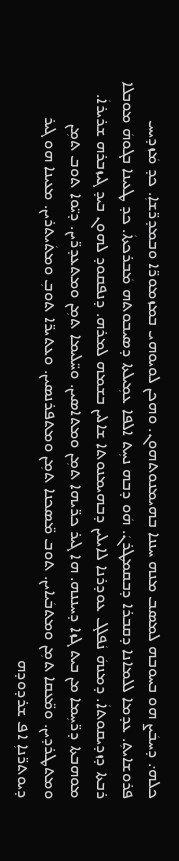ܟܠܗ܇ ܕܚܒܿܨ ܗܘ ܒܚܘܒܗ ܠܡܣܒ ܡܢܗ ܚܢܢܐ ܒܗܝܡܢܘܬܗܘܢ. ܘܗܟܢ ܠܘܝܘܗܝ ܒܡܙܡܘܪ̈ܐ ܘܒܡܕܪ̈ܫܐܼ. ܟܕ ܡܿܙܕܝܚ ܦܪܘܫܐܝܬܼ. ܥܕܡܐ ܠܠܡܐܢܐ ܕܩܒܪܐ ܕܒܩܡܛܪܢܿ. ܗܿܘ ܕܒܗ ܢܚܼܬ ܐܠܦܐ ܥܡܼܝܠܬܐ ܕܣܝܒܘܬܗ ܡܿܒܪܟܬܐܿ. ܟܕ ܛܥܝܢܐ ܒܓܘܗܿ ܡܘܒܠܐ ܪܒܬܐ ܕܙܕܝܩܘܬܐܿ. ܕܡܢܗܿ ܢܿܦܠܓ ܥܘܕܪܢܐ ܠܐܝܠܝܢ ܕܒܗܝܡܢܘܬܐ ܫܐܠܝܢ ܒܫܡܗ ܠܡܪܗ. ܕܢܦܩܘܕ ܠܗܘܢ ܒܝܕ ܓܝܙܒܪܗ ܫܪܝܪܐܿ. ܡܘܗܒܬܐ ܕܪ̈ܚܼܡܐ ܡܢ ܒܝܬ ܓܙܐ ܕܚܢܢܗ. ܗܐ ܓܝܪ ܟܪ̈ܝܗܐ ܬܡܼܢ ܘܡܬܐܣܝܢ. ܘܚ̈ܠܝܡܐ ܬܡܼܢ ܘܡܬܥܕܪ̈ܝܢ. ܕܝ̈ܘܐ ܬܘܒ ܬܡܼܢ ܘܡܬܛܪܕܝܢ. ܘܡ̈ܥܩܐ ܬܡܼܢ ܘܡܬܒܿܝܐܝܢ. ܬܘܒ ܡ̈ܣܟܢܐ ܬܡܼܢ ܘܡܬܦܪܢܣܝܢ. ܘܥܬܝܪ̈ܐ ܬܘܒܼ ܘܡܬܿܝܬܪܝܢ. ܡܥܝܢܐ ܗܘ ܓܝܪ ܕܝܘܬܪ̈ܢܐܼ ܐܦ ܫܪܕܘܕܗ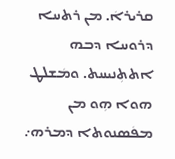ܩܪܝܪܐܿ. ܡܢ ܪܬܚܐ ܕܪܘܚܐ ܕܒܗ ܐܬܬܼܢܝܚܬ. ܘܡܿܫܠܛ ܗܘܐ ܗܼܘ ܡܢ ܡܦܿܣܢܘܬܐ ܕܡܪܗ܇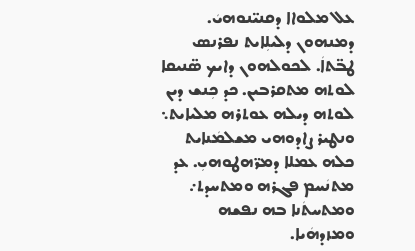ܥܠ ܡܠܘܐܐ ܕܩܢܝ̈ܢܘܗܝܿ. ܕܡܢܗܘܢ ܕܠܝܠܼܐܝܬ ܢܦܪܢܣ ܛܒ̈ܬܐܿ. ܠܟܘܠܗܘܢ ܕܐܝܟ ܣ̈ܢܝܩܐ ܠܘܬܗ ܡܬܩܪܒܝܢ. ܟܕ ܟܼܢܫ ܕܝܢ ܠܘܬܗ ܕܝܠܗ ܥܘܬܪܗ ܡܠܝܐܝܬ܆ ܘܢܛܝܪ ܨܐܕܘܗܝ ܡܫܠܡܿܢܐܝܬ ܟܠܗ ܥܡܠܐ ܕܡܪ̈ܗܛܘܗܝܼ. ܥܕ ܡܬܢܿܚܡ ܦܓܪܗ ܘܡܬܚܕܬ܇ ܘܡܬܚܬܿܢܐ ܒܗ ܢܦܫܗ ܘܡܙܕܗܿܝܐ.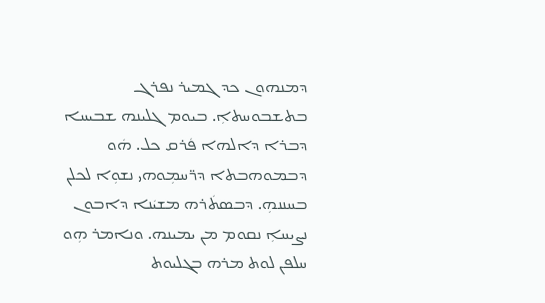ܕܡܢܗܘܢ ܟܕ ܓܡܝܪ ܢܦܪܓ ܒܬܫܒܘܚܬܐܼ. ܒܝܘܡ ܓܠܝܢܗ ܫܒܝܚܐ ܕܒܪܐ ܕܐܠܗܐ ܦܿܪܩ ܟܠ. ܗܿܘ ܕܒܡܘܗܒܬܐ ܕܪ̈ܚܡܼܘܗܝ ܢܫܘܼܐ ܠܟܠܢ ܒܚܢܢܗܼ. ܕܒܣܬܿܪܗ ܡܫܝܿܢܐ ܕܐܒܘܢ ܢܨܝܚܐܼ ܢܩܘܡ ܡܢ ܝܡܝܢܗ. ܘܢܐܡܪ ܗܼܘ ܚܠܦܢ ܠܘܬ ܡܪܗ ܒܓܠܝܘܬ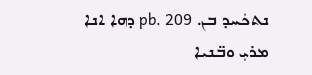ܢܬܟܿܚܕ ܒܢ. pb. 209 ܕܗܐ ܐܢܐ ܡܪܝܼ ܘܒ̈ܢܝܐ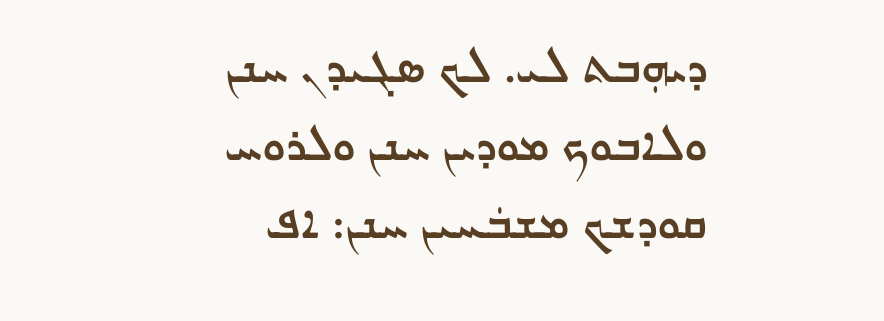ܕܝܗܼܒܬ ܠܝ. ܠܟ ܣܓܝܕܢ ܚܢܢ ܘܠܐܒܘܟ ܡܘܕܝܢ ܚܢܢ ܘܠܪܘܚ ܩܘܕܫܟ ܡܫܒܿܚܝܢ ܚܢܢ: ܐܦ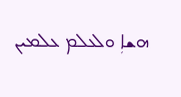ܗܫܐܼ ܘܠܥܠܡ ܥܠܡܝܢ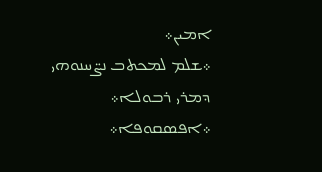ܐܡܝܢ܀
܀ܫܠܡ ܠܡܟܬܒ ܢܨ̈ܚܢܘܗܝ ܕܡܪܝ ܪܒܘܠܐ܀
܀ܐܦܣܩܘܦܐ܀